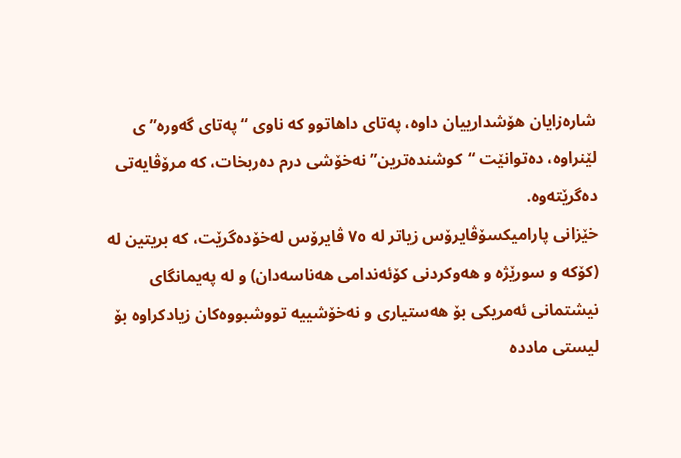شارەزایان هۆشدارییان داوە، پەتای داهاتوو کە ناوی “پەتای گەورە”ی لێنراوە، دەتوانێت “کوشندەترین” نەخۆشی درم دەربخات، کە مرۆڤایەتی دەگرێتەوە.
خێزانی پارامیکسۆڤایرۆس زیاتر لە ٧٥ ڤایرۆس لەخۆدەگرێت، کە بریتین لە (کۆکە و سورێژە و هەوکردنی کۆئەندامی هەناسەدان) و لە پەیمانگای نیشتمانی ئەمریکی بۆ هەستیاری و نەخۆشییە تووشبووەکان زیادکراوە بۆ لیستی ماددە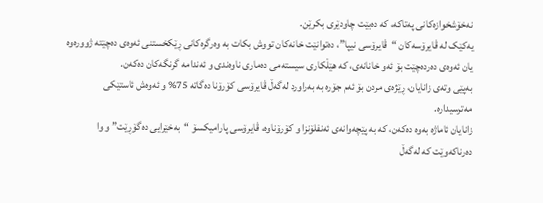نەخۆشخوازەکانی پەتاکە، کە دەبێت چاودێری بکرێن.
یەکێک لە ڤایرۆسەکان “ڤایرۆسی نیپا”، دەتوانێت خانەکان تووش بکات بە وەرگرەکانی ڕێکخستنی ئەوەی دەچێتە ژوورەوە یان ئەوەی دەردەچێت بۆ ئەو خانانەی، کە هێڵکاری سیستەمی دەماری ناوەندی و ئەندامە گرنگەکان دەکەن.
بەپێی وتەی زانایان، ڕێژەی مردن بۆ ئەم جۆرە بە بەراورد لەگەڵ ڤایرۆسی كۆرۆنا دەگاتە 75% و ئەوەش ئاستێكی مەترسیدارە.
زانایان ئاماژە بەوە دەکەن، کە بە پێچەوانەی ئەنفلۆنزا و كۆرۆناوە، ڤایرۆسی پارامیکسۆ “بەخێرایی دەگۆڕێت” و وا دەرناکەوێت کە لەگەڵ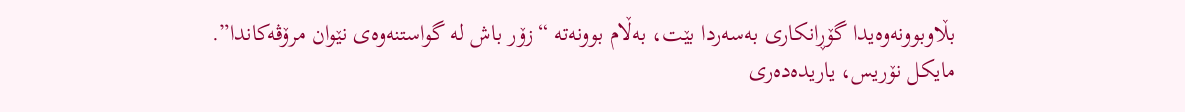بڵاوبوونەوەیدا گۆڕانکاری بەسەردا بێت، بەڵام بوونەتە “زۆر باش لە گواستنەوەی نێوان مرۆڤەکاندا”.
مایکل نۆریس، یاریدەدەری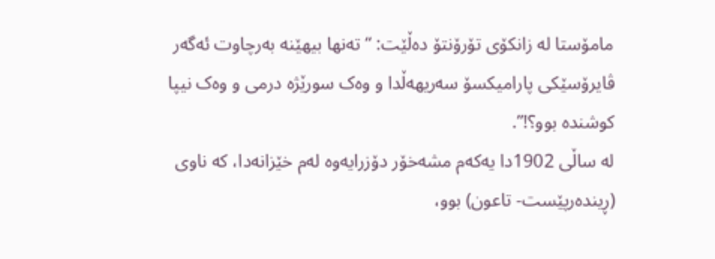مامۆستا لە زانکۆی تۆرۆنتۆ دەڵێت: “تەنها بیهێنە بەرچاوت ئەگەر ڤایرۆسێکی پارامیکسۆ سەریهەڵدا و وەک سورێژە درمی و وەک نیپا کوشندە بوو؟!”.
لە ساڵی 1902دا یەکەم مشەخۆر دۆزرایەوە لەم خێزانەدا، کە ناوی (ڕیندەرپێست- تاعون) بوو،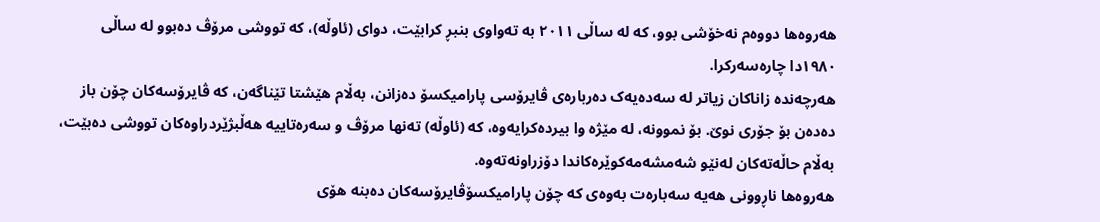هەروەها دووەم نەخۆشی بوو، کە لە ساڵی ٢٠١١ بە تەواوی بنبڕ کرابێت، دوای (ئاوڵە)، كە تووشی مرۆڤ دەبوو لە ساڵی ١٩٨٠دا چارەسەركرا.
هەرچەندە زاناکان زیاتر لە سەدەیەک دەربارەی ڤایرۆسی پارامیکسۆ دەزانن، بەڵام هێشتا تێناگەن، کە ڤایرۆسەکان چۆن باز دەدەن بۆ جۆری نوێ. بۆ نموونە، لە مێژە وا بیردەکرایەوە، کە (ئاوڵە) تەنها مرۆڤ و سەرەتاییە هەڵبژێردراوەکان تووشی دەبێت، بەڵام حاڵەتەکان لەنێو شەمشەمەکوێرەکاندا دۆزراونەتەوە.
هەروەها ناڕوونی هەیە سەبارەت بەوەی کە چۆن پارامیکسۆڤایرۆسەکان دەبنە هۆی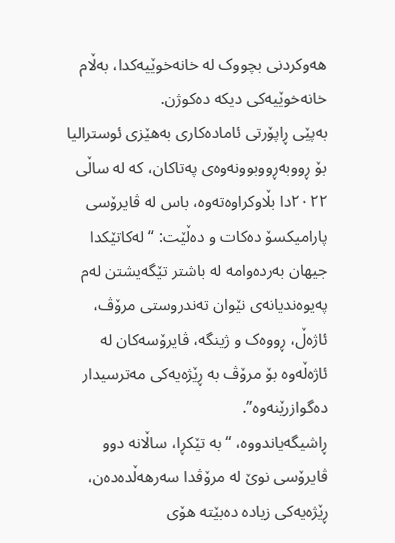هەوکردنی بچووک لە خانەخوێیەکدا، بەڵام خانەخوێیەکی دیکە دەکوژن.
بەپێی ڕاپۆرتی ئامادەکاری بەهێزی ئوسترالیا بۆ ڕووبەڕووبوونەوەی پەتاكان، کە لە ساڵی ٢٠٢٢دا بڵاوکراوەتەوە، باس لە ڤایرۆسی پارامیکسۆ دەکات و دەڵێت: “لەکاتێکدا جیهان بەردەوامە لە باشتر تێگەیشتن لەم پەیوەندیانەی نێوان تەندروستی مرۆڤ، ئاژەڵ، ڕووەک و ژینگە، ڤایرۆسەکان لە ئاژەڵەوە بۆ مرۆڤ بە ڕێژەیەکی مەترسیدار دەگوازرێنەوە”.
ڕاشیگەیاندووە، “بە تێکڕا، ساڵانە دوو ڤایرۆسی نوێ لە مرۆڤدا سەرهەڵدەدەن، ڕێژەیەکی زیادە دەبێتە هۆی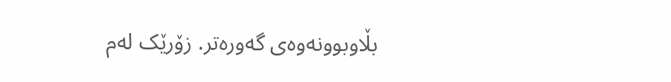بڵاوبوونەوەی گەورەتر. زۆرێک لەم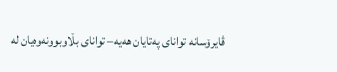ڤایرۆسانە توانای پەتایان هەیە– توانای بڵاوبوونەوەیان لە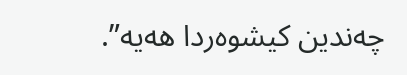چەندین کیشوەردا هەیە”.